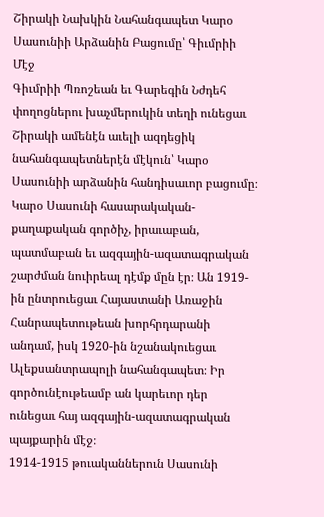Շիրակի Նախկին Նահանգապետ Կարօ Սասունիի Արձանին Բացումը՝ Գիւմրիի Մէջ
Գիւմրիի Պռոշեան եւ Գարեգին Նժդեհ փողոցներու խաչմերուկին տեղի ունեցաւ Շիրակի ամենէն աւելի ազդեցիկ նահանգապետներէն մէկուն՝ Կարօ Սասունիի արձանին հանդիսաւոր բացումը։
Կարօ Սասունի հասարակական-քաղաքական գործիչ, իրաւաբան, պատմաբան եւ ազգային-ազատագրական շարժման նուիրեալ դէմք մըն էր։ Ան 1919-ին ընտրուեցաւ Հայաստանի Առաջին Հանրապետութեան խորհրդարանի անդամ, իսկ 1920-ին նշանակուեցաւ Ալեքսանտրապոլի նահանգապետ։ Իր գործունէութեամբ ան կարեւոր դեր ունեցաւ հայ ազգային-ազատագրական պայքարին մէջ։
1914-1915 թուականներուն Սասունի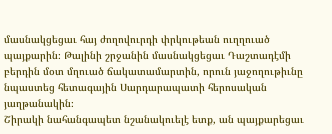մասնակցեցաւ հայ ժողովուրդի փրկութեան ուղղուած պայքարին։ Թալինի շրջանին մասնակցեցաւ Դաշտադէմի բերդին մօտ մղուած ճակատամարտին, որուն յաջողութիւնը նպաստեց հետագային Սարդարապատի հերոսական յաղթանակին։
Շիրակի նահանգապետ նշանակուելէ ետք, ան պայքարեցաւ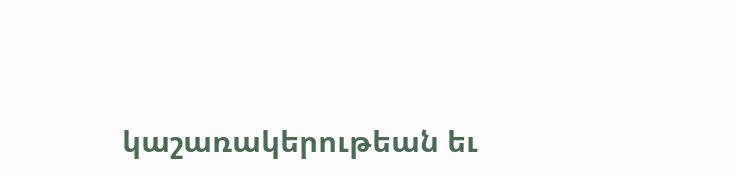կաշառակերութեան եւ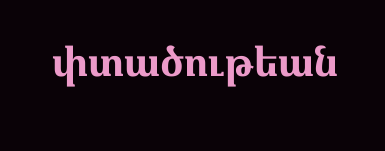փտածութեան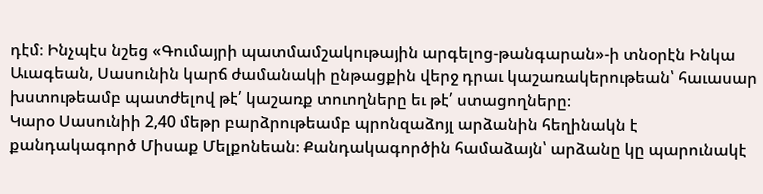դէմ։ Ինչպէս նշեց «Գումայրի պատմամշակութային արգելոց-թանգարան»-ի տնօրէն Ինկա Աւագեան, Սասունին կարճ ժամանակի ընթացքին վերջ դրաւ կաշառակերութեան՝ հաւասար խստութեամբ պատժելով թէ՛ կաշառք տուողները եւ թէ՛ ստացողները։
Կարօ Սասունիի 2,40 մեթր բարձրութեամբ պրոնզաձոյլ արձանին հեղինակն է քանդակագործ Միսաք Մելքոնեան։ Քանդակագործին համաձայն՝ արձանը կը պարունակէ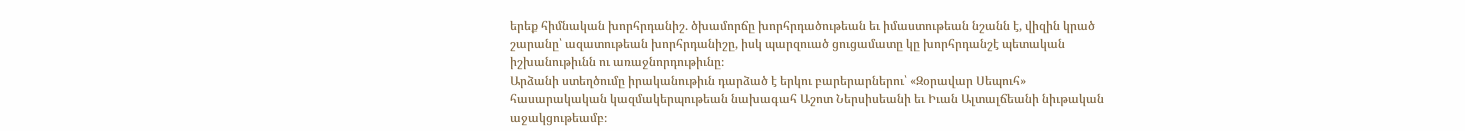երեք հիմնական խորհրդանիշ. ծխամորճը խորհրդածութեան եւ իմաստութեան նշանն է, վիզին կրած շարանը՝ ազատութեան խորհրդանիշը, իսկ պարզուած ցուցամատը կը խորհրդանշէ պետական իշխանութիւնն ու առաջնորդութիւնը։
Արձանի ստեղծումը իրականութիւն դարձած է երկու բարերարներու՝ «Զօրավար Սեպուհ» հասարակական կազմակերպութեան նախագահ Աշոտ Ներսիսեանի եւ Իւան Ալտալճեանի նիւթական աջակցութեամբ։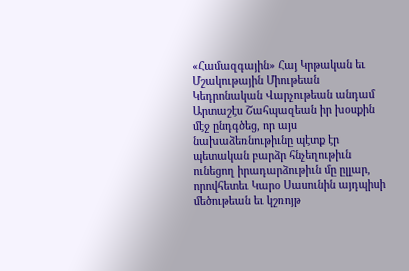«Համազգային» Հայ Կրթական եւ Մշակութային Միութեան Կեդրոնական Վարչութեան անդամ Արտաշէս Շահպազեան իր խօսքին մէջ ընդգծեց, որ այս նախաձեռնութիւնը պէտք էր պետական բարձր հնչեղութիւն ունեցող իրադարձութիւն մը ըլլար, որովհետեւ Կարօ Սասունին այդպիսի մեծութեան եւ կշռոյթ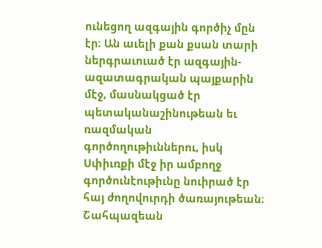ունեցող ազգային գործիչ մըն էր։ Ան աւելի քան քսան տարի ներգրաւուած էր ազգային-ազատագրական պայքարին մէջ, մասնակցած էր պետականաշինութեան եւ ռազմական գործողութիւններու, իսկ Սփիւռքի մէջ իր ամբողջ գործունէութիւնը նուիրած էր հայ ժողովուրդի ծառայութեան։ Շահպազեան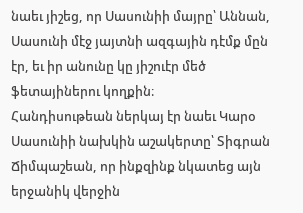նաեւ յիշեց, որ Սասունիի մայրը՝ Աննան, Սասունի մէջ յայտնի ազգային դէմք մըն էր, եւ իր անունը կը յիշուէր մեծ ֆետայիներու կողքին։
Հանդիսութեան ներկայ էր նաեւ Կարօ Սասունիի նախկին աշակերտը՝ Տիգրան Ճիմպաշեան, որ ինքզինք նկատեց այն երջանիկ վերջին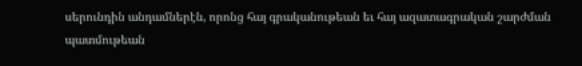սերունդին անդամներէն, որոնց հայ գրականութեան եւ հայ ազատագրական շարժման պատմութեան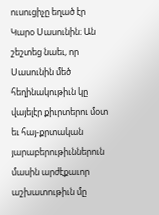ուսուցիչը եղած էր Կարօ Սասունին։ Ան շեշտեց նաեւ, որ Սասունին մեծ հեղինակութիւն կը վայելէր քիւրտերու մօտ եւ հայ-քրտական յարաբերութիւններուն մասին արժէքաւոր աշխատութիւն մը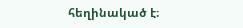հեղինակած է։